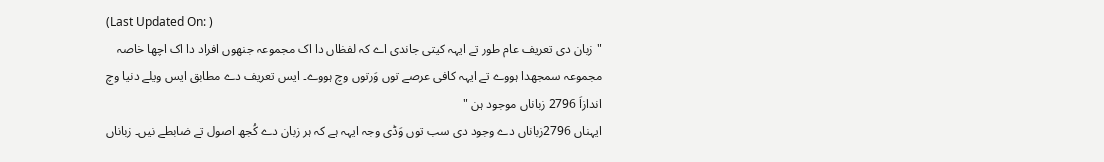(Last Updated On: )
"زبان دی تعریف عام طور تے ایہہ کیتی جاندی اے کہ لفظاں دا اک مجموعہ جنھوں افراد دا اک اچھا خاصہ مجموعہ سمجھدا ہووے تے ایہہ کافی عرصے توں وَرتوں وچ ہووے۔ ایس تعریف دے مطابق ایس ویلے دنیا وچ اندازاَ 2796 زباناں موجود ہن "
ایہناں 2796زباناں دے وجود دی سب توں وَڈی وجہ ایہہ ہے کہ ہر زبان دے کُجھ اصول تے ضابطے نیں۔ زباناں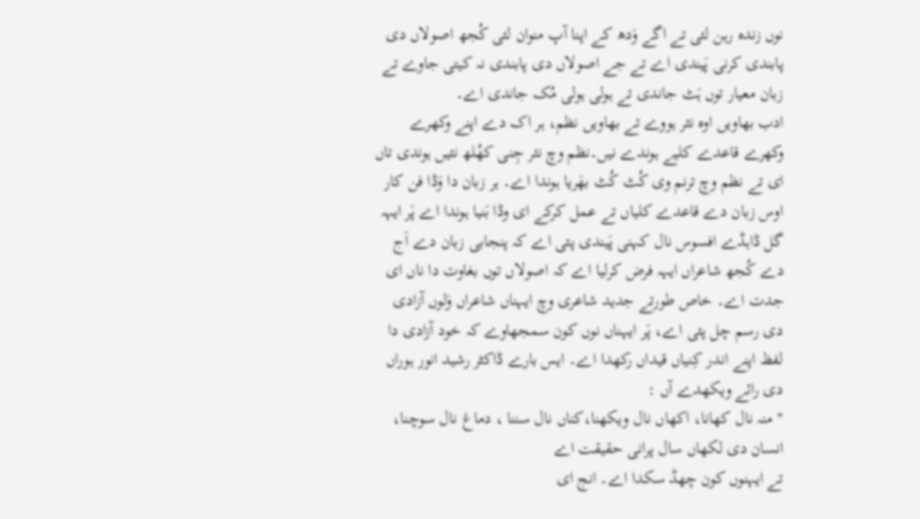نوں زندہ رہن لئی تے اگے وَدھ کے اپنا آپ منوان لئی کُجھ اصولاں دی پابندی کرنی پَیندی اے تے جے اصولاں دی پابندی نہ کیتی جاوے تے زبان معیار توں ہَٹ جاندی تے ہولی ہولی مُک جاندی اے۔
ادب بھاویں اوہ نثر ہووے تے بھاویں نظم، ہر اک دے اپنے وکھرے وکھرے قاعدے کلیے ہوندے نیں۔نظم وچ نثر جِنی کھُلھ نئیں ہوندی تاں ای تے نظم وچ ترنم وی کُٹ کُٹ بھَریا ہوندا اے۔ ہر زبان دا وَڈا فن کار اوس زبان دے قاعدے کلیاں تے عمل کرکے ای وڈا بَنیا ہوندا اے پَر ایہہ گل ڈاہڈے افسوس نال کہنی پَیندی پئی اے کہ پنجابی زبان دے اَج دے کُجھ شاعراں ایہہ فرض کرلیا اے کہ اصولاں توں بغاوت دا ناں ای جدت اے۔ خاص طورتے جدید شاعری وچ ایہناں شاعراں وَلوں آزادی دی رسم چل پئی اے، پَر ایہناں نوں کون سمجھاوے کہ خود آزادی دا لفظ اپنے اندر کِنیاں قیداں رکھدا اے۔ ایس بارے ڈاکٹر رشید انور ہوراں دی رائے ویکھدے آں :
" منہ نال کھانا، اکھاں نال ویکھنا،کناں نال سننا ، دماغ نال سوچنا، انسان دی لکھاں سال پرانی حقیقت اے
تے ایہنوں کون چھڈ سکدا اے۔ انج ای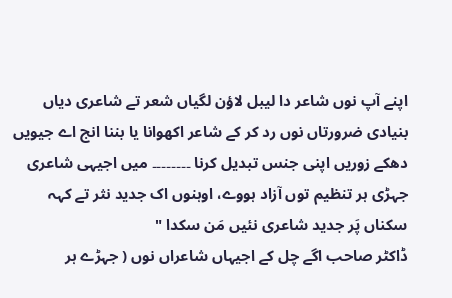اپنے آپ نوں شاعر دا لیبل لاؤن لگیاں شعر تے شاعری دیاں بنیادی ضرورتاں نوں رد کر کے شاعر اکھوانا یا بننا انج اے جیویں دھکے زوریں اپنی جنس تبدیل کرنا ۔۔۔۔۔۔۔۔ میں اجیہی شاعری جہڑی ہر تنظیم توں آزاد ہووے، اوہنوں اک جدید نثر تے کہہ سکناں پَر جدید شاعری نئیں مَن سکدا "
ڈاکٹر صاحب اگے چل کے اجیہاں شاعراں نوں ( جہڑے ہر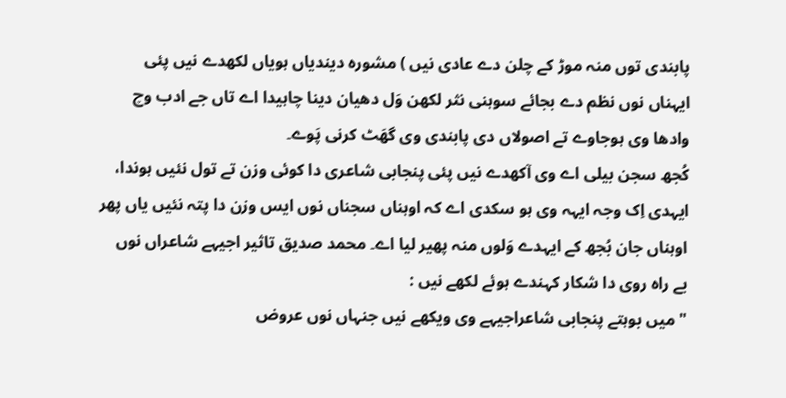پابندی توں منہ موڑ کے چلن دے عادی نیں ) مشورہ دیندیاں ہویاں لکھدے نیں پئی ایہناں نوں نظم دے بجائے سوہنی نثر لکھن وَل دھیان دینا چاہیدا اے تاں جے ادب وچ وادھا وی ہوجاوے تے اصولاں دی پابندی وی گھَٹ کرنی پَوے۔
کُجھ سجن بیلی اے وی آکھدے نیں پئی پنجابی شاعری دا کوئی وزن تے تول نئیں ہوندا، ایہدی اِک وجہ ایہہ وی ہو سکدی اے کہ اوہناں سجناں نوں ایس وزن دا پتہ نئیں یاں پھر اوہناں جان بُجھ کے ایہدے وَلوں منہ پھیر لیا اے۔ محمد صدیق تاثیر اجیہے شاعراں نوں بے راہ روی دا شکار کہندے ہوئے لکھے نیں :
" میں بوہتے پنجابی شاعراجیہے وی ویکھے نیں جنہاں نوں عروض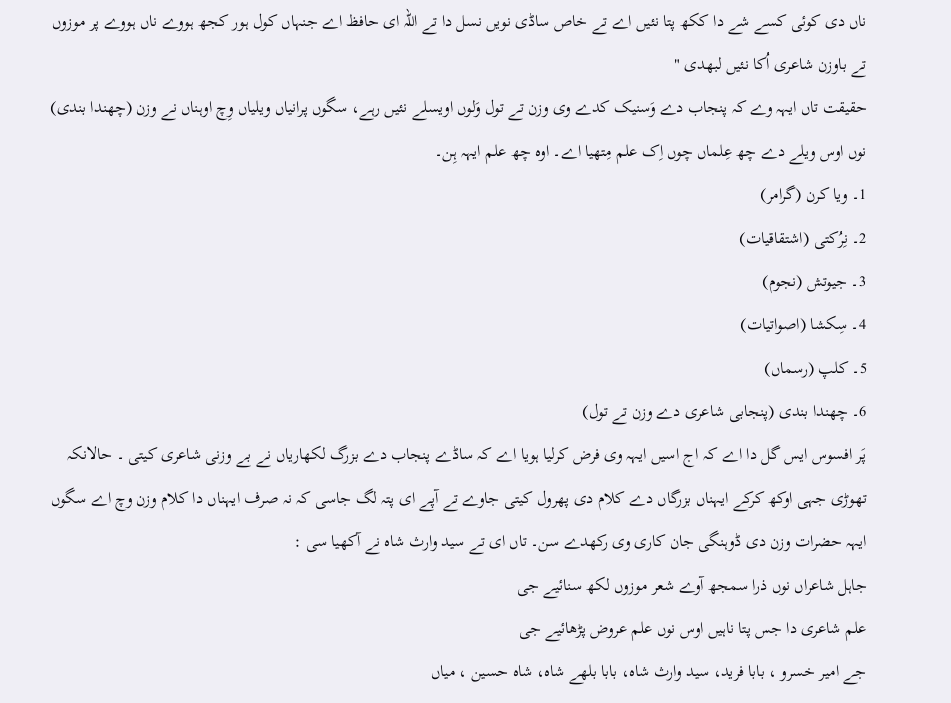ناں دی کوئی کسے شے دا ککھ پتا نئیں اے تے خاص ساڈی نویں نسل دا تے اللہ ای حافظ اے جنہاں کول ہور کجھ ہووے ناں ہووے پر موزوں تے باوزن شاعری اُکا نئیں لبھدی "
حقیقت تاں ایہہ وے کہ پنجاب دے وَسنیک کدے وی وزن تے تول وَلوں اویسلے نئیں رہے، سگوں پرانیاں ویلیاں وِچ اوہناں نے وزن (چھندا بندی) نوں اوس ویلے دے چھ عِلماں چوں اِک علم مِتھیا اے۔ اوہ چھ علم ایہہ ہِن۔
1۔ ویا کرن (گرامر)
2۔ نِرُکتی (اشتقاقیات)
3۔ جیوتش (نجوم)
4۔ سِکشا (اصواتیات)
5۔ کلپ (رسماں)
6۔ چھندا بندی (پنجابی شاعری دے وزن تے تول)
پَر افسوس ایس گل دا اے کہ اج اسیں ایہہ وی فرض کرلیا ہویا اے کہ ساڈے پنجاب دے بزرگ لکھاریاں نے بے وزنی شاعری کیتی ۔ حالانکہ تھوڑی جہی اوکھ کرکے ایہناں بزرگاں دے کلام دی پھرول کیتی جاوے تے آپے ای پتہ لگ جاسی کہ نہ صرف ایہناں دا کلام وزن وچ اے سگوں ایہہ حضرات وزن دی ڈوہنگی جان کاری وی رکھدے سن۔ تاں ای تے سید وارث شاہ نے آکھیا سی :
جاہل شاعراں نوں ذرا سمجھ آوے شعر موزوں لکھ سنائیے جی
علم شاعری دا جس پتا ناہیں اوس نوں علم عروض پڑھائیے جی
جے امیر خسرو ، بابا فرید، سید وارث شاہ، بابا بلھے شاہ، شاہ حسین ، میاں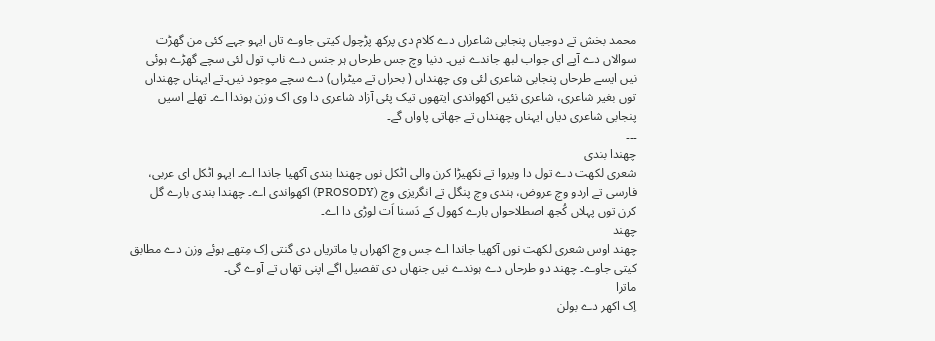محمد بخش تے دوجیاں پنجابی شاعراں دے کلام دی پرکھ پڑچول کیتی جاوے تاں ایہو جہے کئی من گھڑت سوالاں دے آپے ای جواب لبھ جاندے نیں۔ دنیا وچ جس طرحاں ہر جنس دے ناپ تول لئی سچے گھڑے ہوئی نیں ایسے طرحاں پنجابی شاعری لئی وی چھنداں ( بحراں تے میٹراں) دے سچے موجود نیں۔تے ایہناں چھنداں توں بغیر شاعری، شاعری نئیں اکھواندی ایتھوں تیک پئی آزاد شاعری دا وی اک وزن ہوندا اے۔ تھلے اسیں پنجابی شاعری دیاں ایہناں چھنداں تے جھاتی پاواں گے۔
۔۔۔
چھندا بندی
شعری لکھت دے تول دا ویروا تے نکھیڑا کرن والی اٹکل نوں چھندا بندی آکھیا جاندا اے۔ ایہو اٹکل ای عربی، فارسی تے اردو وچ عروض، ہندی وچ پنگل تے انگریزی وچ (PROSODY) اکھواندی اے۔ چھندا بندی بارے گل کرن توں پہلاں کُجھ اصطلاحواں بارے کھول کے دَسنا اَت لوڑی دا اے۔
چھند
چھند اوس شعری لکھت نوں آکھیا جاندا اے جس وچ اکھراں یا ماتریاں دی گنتی اِک مِتھے ہوئے وزن دے مطابق کیتی جاوے۔ چھند دو طرحاں دے ہوندے نیں جنھاں دی تفصیل اگے اپنی تھاں تے آوے گی۔
ماترا
اِک اکھر دے بولن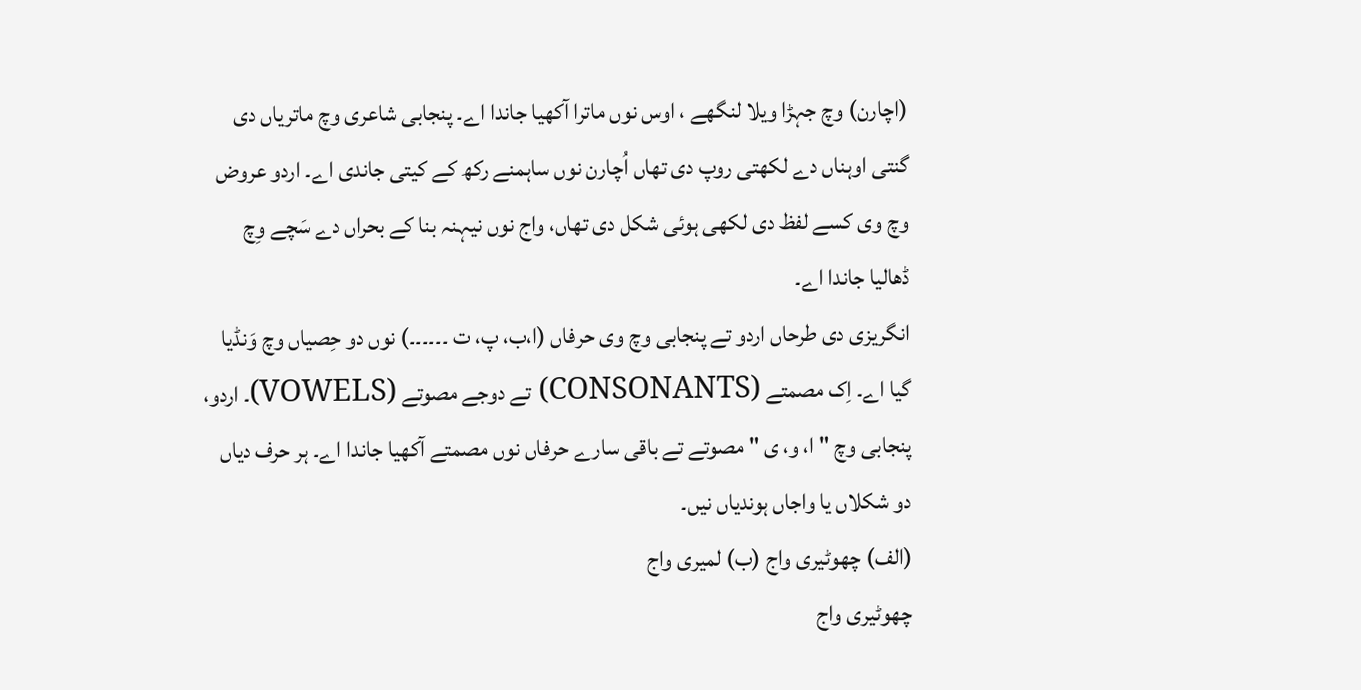(اچارن) وچ جہڑا ویلا لنگھے ، اوس نوں ماترا آکھیا جاندا اے۔ پنجابی شاعری وچ ماتریاں دی گنتی اوہناں دے لکھتی روپ دی تھاں اُچارن نوں ساہمنے رکھ کے کیتی جاندی اے۔ اردو عروض وچ وی کسے لفظ دی لکھی ہوئی شکل دی تھاں، واج نوں نیہنہ بنا کے بحراں دے سَچے وِچ ڈھالیا جاندا اے۔
انگریزی دی طرحاں اردو تے پنجابی وچ وی حرفاں (ا،ب، پ، ت ۔۔۔۔۔۔) نوں دو حِصیاں وچ وَنڈیا گیا اے۔ اِک مصمتے (CONSONANTS) تے دوجے مصوتے (VOWELS)۔ اردو، پنجابی وچ " ا، و، ی " مصوتے تے باقی سارے حرفاں نوں مصمتے آکھیا جاندا اے۔ ہر حرف دیاں دو شکلاں یا واجاں ہوندیاں نیں۔
(الف) چھوٹیری واج (ب) لمیری واج
چھوٹیری واج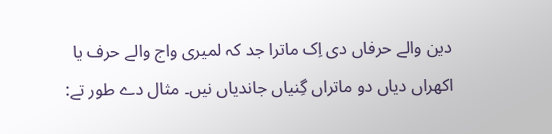دین والے حرفاں دی اِک ماترا جد کہ لمیری واج والے حرف یا اکھراں دیاں دو ماتراں گِنیاں جاندیاں نیں۔ مثال دے طور تے: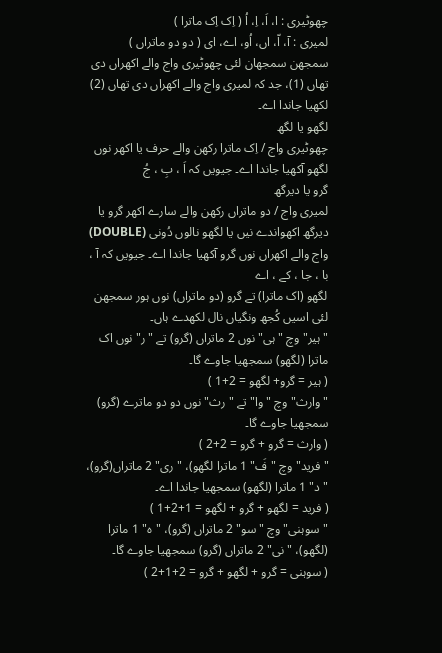چھوٹیری : ا، اَ، اِ، اُ ( اِک اِک ماترا )
لمیری : آ، اّ، اں، اُو، اے، ای ( دو دو ماتراں )
سمجھن سمجھان لئی چھوٹیری واج والے اکھراں دی تھاں (1)، جد کہ لمیری واج والے اکھراں دی تھاں (2) لکھیا جاندا اے۔
لگھو یا لگھ
چھوٹیری واج / اِک ماترا رکھن والے حرف یا اکھر نوں لگھو آکھیا جاندا اے۔ جیویں کہ اَ ، بِ ، جُ
گرو یا دیرگھ
لمیری واج / دو ماتراں رکھن والے سارے اکھر گرو یا دیرگھ اکھواندے نیں یا لگھو نالوں دُونی (DOUBLE) واج والے اکھراں نوں گرو آکھیا جاندا اے۔ جیویں کہ آ ، با ، جا ، کے ، اے
لگھو (اک ماترا) تے گرو (دو ماتراں) نوں ہور سمجھن لئی اسیں کُجھ ونگیاں نال لکھدے ہاں۔
"ہیر" وچ "ہی" نوں 2 ماتراں (گرو) تے "ر" نوں اک ماترا (لگھو) سمجھیا جاوے گا۔
( ہیر = گرو+ لگھو = 2+1 )
"وارث" وچ "وا" تے "رث" نوں دو دو ماترے (گرو) سمجھیا جاوے گا۔
( وارث = گرو + گرو = 2+2 )
"فرید" وچ "فَ" 1 ماترا لگھو)، "ری" 2 ماتراں(گرو)، "د" 1 ماترا (لگھو) سمجھیا جاندا اے۔
( فرید = لگھو + گرو + لگھو = 1+2+1 )
"سوہنی" وچ "سو" 2 ماتراں (گرو)، "ہ" 1 ماترا (لگھو)، "نی" 2 ماتراں (گرو) سمجھیا جاوے گا۔
( سوہنی = گرو + لگھو + گرو = 2+1+2 )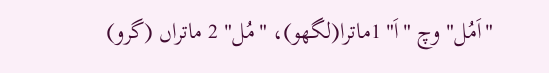"اَمُل" وچ "اَ" 1ماترا(لگھو)، "مُل" 2 ماتراں (گرو)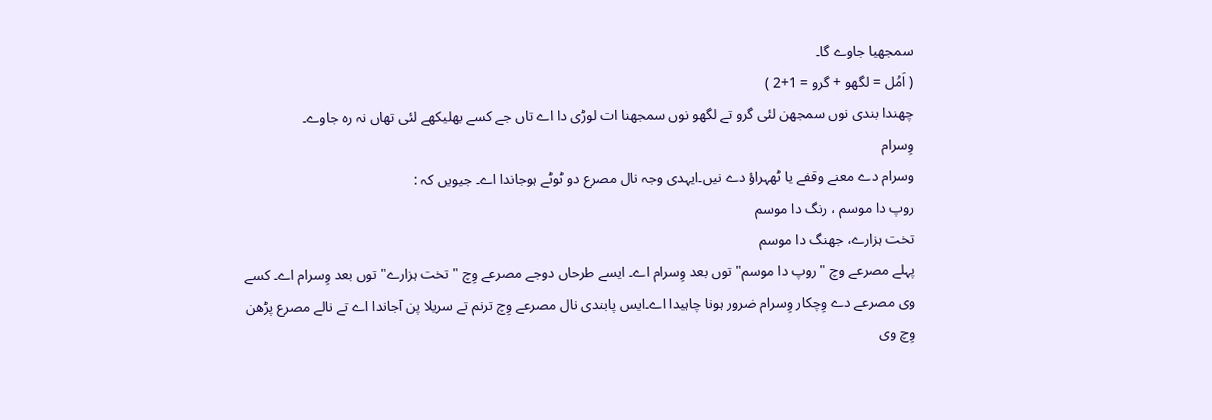سمجھیا جاوے گا۔
( اَمُل = لگھو + گرو = 1+2 )
چھندا بندی نوں سمجھن لئی گرو تے لگھو نوں سمجھنا ات لوڑی دا اے تاں جے کسے بھلیکھے لئی تھاں نہ رہ جاوے۔
وِسرام
وسرام دے معنے وقفے یا ٹھہراؤ دے نیں۔ایہدی وجہ نال مصرع دو ٹوٹے ہوجاندا اے۔ جیویں کہ :
روپ دا موسم ، رنگ دا موسم
تخت ہزارے، جھنگ دا موسم
پہلے مصرعے وچ "روپ دا موسم" توں بعد وِسرام اے۔ ایسے طرحاں دوجے مصرعے وِچ " تخت ہزارے" توں بعد وِسرام اے۔ کسے وی مصرعے دے وِچکار وِسرام ضرور ہونا چاہیدا اے۔ایس پابندی نال مصرعے وِچ ترنم تے سریلا پن آجاندا اے تے نالے مصرع پڑھن وِچ وی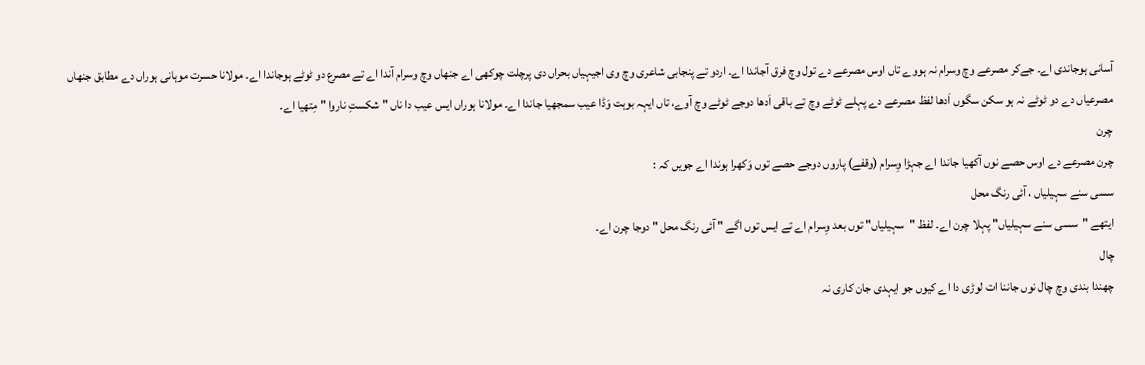آسانی ہوجاندی اے۔ جےکر مصرعے وچ وسرام نہ ہووے تاں اوس مصرعے دے تول وچ فرق آجاندا اے۔ اردو تے پنجابی شاعری وچ وی اجیہیاں بحراں دی پرچلت چوکھی اے جنھاں وچ وسرام آندا اے تے مصرع دو ٹوٹے ہوجاندا اے۔ مولانا حسرت موہانی ہوراں دے مطابق جنھاں مصرعیاں دے دو ٹوٹے نہ ہو سکن سگوں اَدھا لفظ مصرعے دے پہلے ٹوٹے وچ تے باقی اَدھا دوجے ٹوٹے وچ آوے، تاں ایہہ بوہت وَڈا عیب سمجھیا جاندا اے۔ مولانا ہوراں ایس عیب دا ناں " شکستِ ناروا " مِتھیا اے۔
چرن
چرن مصرعے دے اوس حصے نوں آکھیا جاندا اے جہڑا وِسرام (وقفے) پاروں دوجے حصے توں وَکھرا ہوندا اے جویں کہ :
سسی سنے سہیلیاں ، آئی رنگ محل
ایتھے "سسی سنے سہیلیاں" پہلا چرن اے۔ لفظ "سہیلیاں" توں بعد وِسرام اے تے ایس توں اگے " آئی رنگ محل " دوجا چرن اے۔
چال
چھندا بندی وچ چال نوں جاننا ات لوڑی دا اے کیوں جو ایہدی جان کاری نہ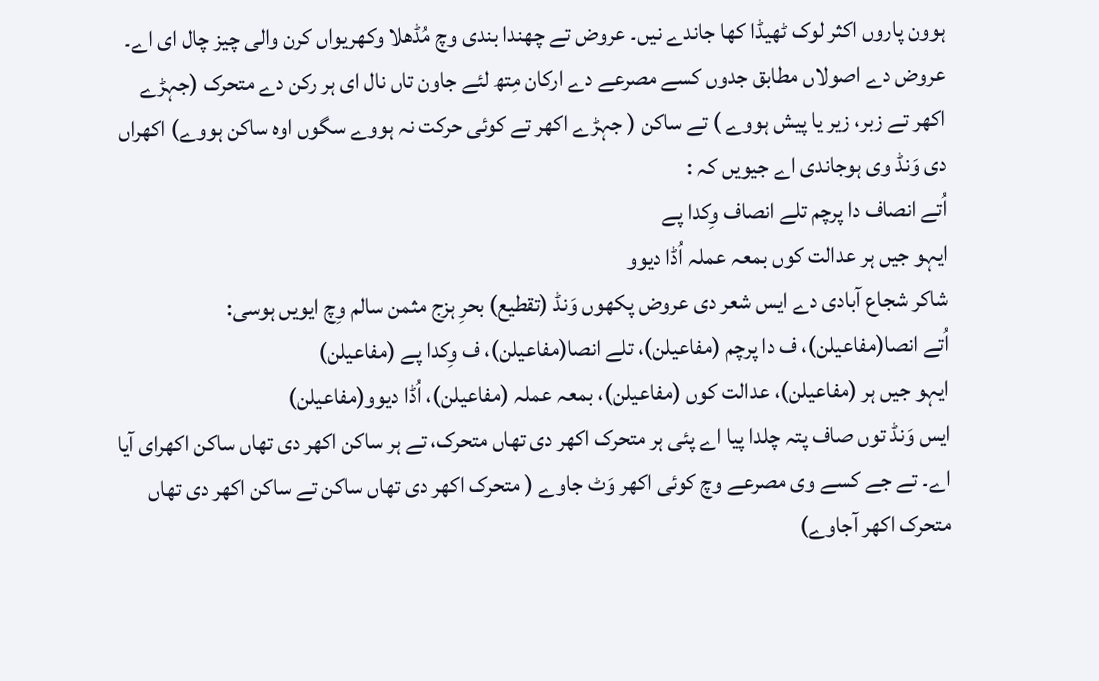ہوون پاروں اکثر لوک ٹھیڈا کھا جاندے نیں۔ عروض تے چھندا بندی وچ مُڈھلا وکھریواں کرن والی چیز چال ای اے۔ عروض دے اصولاں مطابق جدوں کسے مصرعے دے ارکان مِتھ لئے جاون تاں نال ای ہر رکن دے متحرک (جہڑے اکھر تے زبر، زیر یا پیش ہووے ) تے ساکن ( جہڑے اکھر تے کوئی حرکت نہ ہووے سگوں اوہ ساکن ہووے) اکھراں دی وَنڈ وی ہوجاندی اے جیویں کہ :
اُتے انصاف دا پرچم تلے انصاف وِکدا پے
ایہو جیں ہر عدالت کوں بمعہ عملہ اُڈا دیوو
شاکر شجاع آبادی دے ایس شعر دی عروض پکھوں وَنڈ (تقطیع) بحرِ ہزج مثمن سالم وِچ ایویں ہوسی:
اُتے انصا(مفاعیلن)، ف دا پرچم (مفاعیلن)، تلے انصا(مفاعیلن)، ف وِکدا پے (مفاعیلن)
ایہو جیں ہر (مفاعیلن)، عدالت کوں (مفاعیلن)، بمعہ عملہ (مفاعیلن)، اُڈا دیوو(مفاعیلن)
ایس وَنڈ توں صاف پتہ چلدا پیا اے پئی ہر متحرک اکھر دی تھاں متحرک، تے ہر ساکن اکھر دی تھاں ساکن اکھرای آیا اے۔ تے جے کسے وی مصرعے وچ کوئی اکھر وَٹ جاوے ( متحرک اکھر دی تھاں ساکن تے ساکن اکھر دی تھاں متحرک اکھر آجاوے)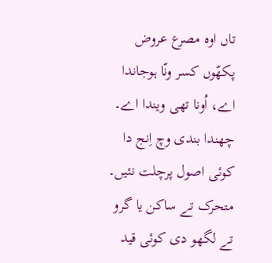تاں اوہ مصرع عروض پکھّوں کسر ونّا ہوجاندا اے، اُونا تھی ویندا اے۔
چھندا بندی وچ اِنج دا کوئی اصول پرچلت نئیں۔ متحرک تے ساکن یا گرو تے لگھو دی کوئی قید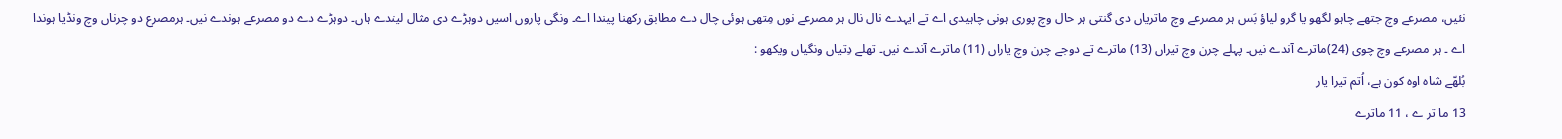نئیں، مصرعے وچ جتھے چاہو لگھو یا گرو لیاؤ بَس ہر مصرعے وچ ماتریاں دی گنتی ہر حال وچ پوری ہونی چاہیدی اے تے ایہدے نال نال ہر مصرعے نوں مِتھی ہوئی چال دے مطابق رکھنا پیندا اے۔ ونگی پاروں اسیں دوہڑے دی مثال لیندے ہاں۔ دوہڑے دے دو مصرعے ہوندے نیں۔ ہرمصرع دو چرناں وچ ونڈیا ہوندا اے ۔ ہر مصرعے وچ چوی (24)ماترے آندے نیں۔ پہلے چرن وچ تیراں (13) ماترے تے دوجے چرن وچ یاراں (11) ماترے آندے نیں۔ تھلے دِتیاں ونگیاں ویکھو :
بُلھّے شاہ اوہ کون ہے، اُتم تیرا یار
13 ما تر ے ، 11 ماترے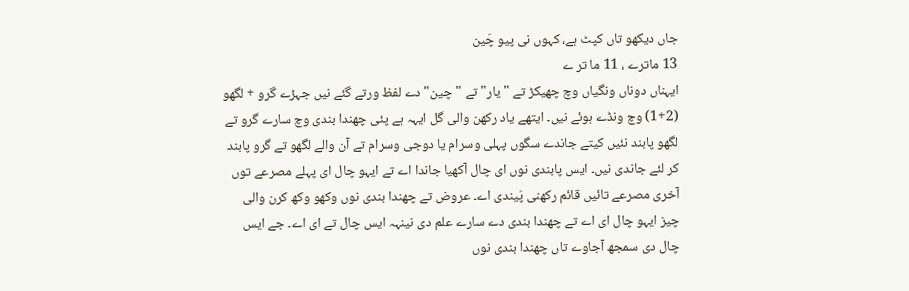جاں دیکھو تاں کپٹ ہے، کہوں نی پیو چَین
13 ماترے ، 11 ما تر ے
ایہناں دوناں ونگیاں وچ چھیکڑ تے "یار" تے "چین" دے لفظ ورتے گئے نیں جہڑے گرو + لگھو (2+1) وچ ونڈے ہوئے نیں۔ ایتھے یاد رکھن والی گل ایہہ ہے پئی چھندا بندی وچ سارے گرو تے لگھو پابند نئیں کیتے جاندے سگوں پہلی وسرام یا دوجی وسرام تے آن والے لگھو تے گرو پابند کر لئے جاندی نیں۔ ایس پابندی نوں ای چال آکھیا جاندا اے تے ایہو چال ای پہلے مصرعے توں آخری مصرعے تائیں قائم رکھنی پَیندی اے۔ عروض تے چھندا بندی نوں وکھو وکھ کرن والی چیز ایہو چال ای اے تے چھندا بندی دے سارے علم دی نینہہ ایس چال تے ای اے۔ جے ایس چال دی سمجھ آجاوے تاں چھندا بندی نوں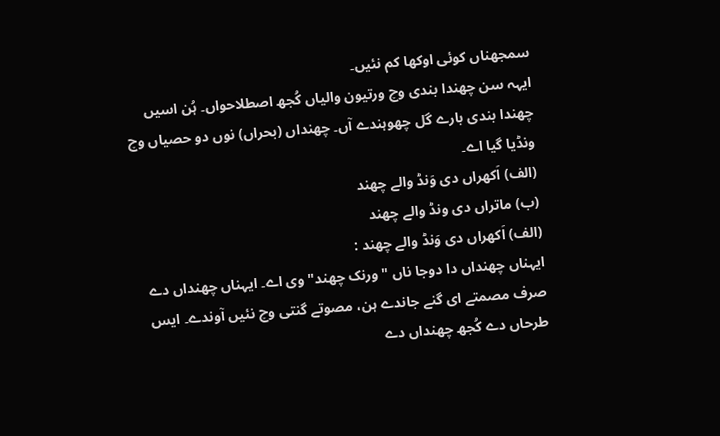سمجھناں کوئی اوکھا کم نئیں۔
ایہہ سن چھندا بندی وچ ورتیون والیاں کُجھ اصطلاحواں۔ ہُن اسیں چھندا بندی بارے گل چھوہندے آں۔ چھنداں (بحراں) نوں دو حصیاں وچ ونڈیا گیا اے۔
(الف) اَکھراں دی وَنڈ والے چھند
(ب) ماتراں دی ونڈ والے چھند
(الف) اَکھراں دی وَنڈ والے چھند :
ایہناں چھنداں دا دوجا ناں "ورنک چھند" وی اے۔ ایہناں چھنداں دے صرف مصمتے ای گنے جاندے ہن، مصوتے گنتی وچ نئیں آوندے۔ ایس طرحاں دے کُجھ چھنداں دے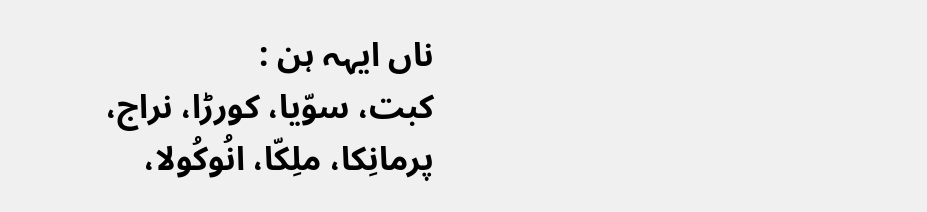ناں ایہہ ہن :
کبت، سوّیا، کورڑا، نراج، پرمانِکا، ملِکّا، انُوکُولا،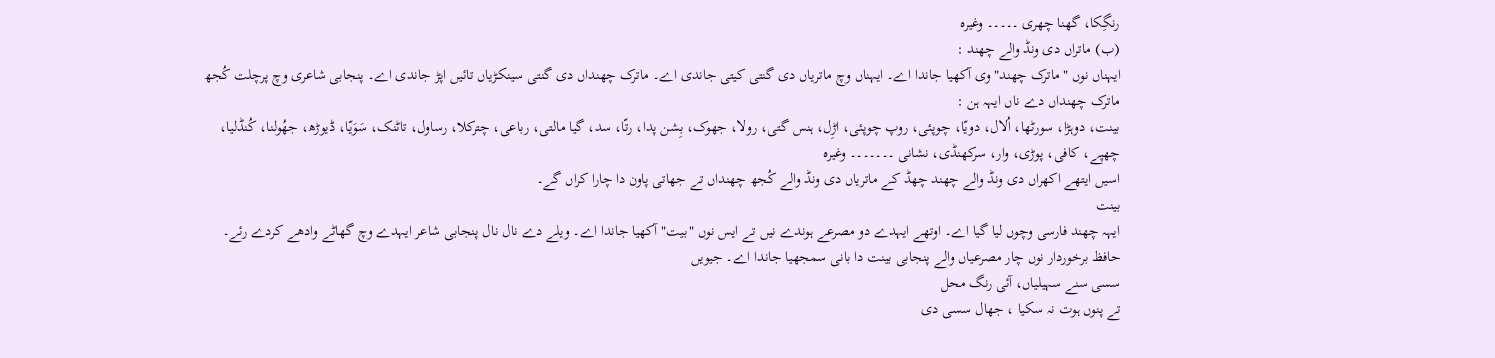رنگِکا، گھنا چھری ۔۔۔۔۔ وغیرہ
(ب) ماتراں دی ونڈ والے چھند :
ایہناں نوں "ماترک چھند" وی آکھیا جاندا اے۔ ایہناں وچ ماتریاں دی گنتی کیتی جاندی اے۔ ماترک چھنداں دی گنتی سینکڑیاں تائیں اپڑ جاندی اے۔ پنجابی شاعری وچ پرچلت کُجھ ماترک چھنداں دے ناں ایہہ ہن :
بینت، دوہڑا، سورٹھا، اُلال، دویّا، چوپئی، روپ چوپئی، اڑِل، ہنس گتی، رولا، جھوک، بِشن پدا، رتّا، سد، گیا مالتی، رباعی، چترکلا، رساول، تاٹنک، سَوَیّا، ڈیوڑھ، جھُولنا، کُنڈلیا، چھپے، کافی، پوڑی، وار، سرکھنڈی، نشانی ۔۔۔۔۔۔۔ وغیرہ
اسیں ایتھے اکھراں دی ونڈ والے چھند چھڈ کے ماتریاں دی ونڈ والے کُجھ چھنداں تے جھاتی پاون دا چارا کراں گے۔
بینت
ایہہ چھند فارسی وچوں لیا گیا اے۔ اوتھے ایہدے دو مصرعے ہوندے نیں تے ایس نوں "بیت" آکھیا جاندا اے۔ ویلے دے نال نال پنجابی شاعر ایہدے وچ گھاٹے وادھے کردے رئے۔ حافظ برخوردار نوں چار مصرعیاں والے پنجابی بینت دا بانی سمجھیا جاندا اے۔ جیویں
سسی سنے سہیلیاں، آئی رنگ محل
تے پنوں ہوت نہ سکیا ، جھال سسی دی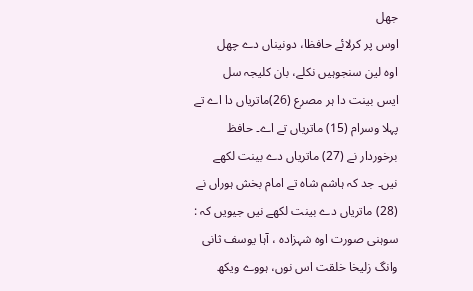جھل
اوس پر کرلائے حافظا، دونیناں دے چھل
اوہ لین سنجوہیں نکلے، بان کلیجہ سل
ایس بینت دا ہر مصرع (26)ماتریاں دا اے تے پہلا وسرام (15) ماتریاں تے اے۔ حافظ برخوردار نے (27) ماتریاں دے بینت لکھے نیں۔ جد کہ ہاشم شاہ تے امام بخش ہوراں نے (28) ماتریاں دے بینت لکھے نیں جیویں کہ :
سوہنی صورت اوہ شہزادہ ، آہا یوسف ثانی
وانگ زلیخا خلقت اس نوں، ہووے ویکھ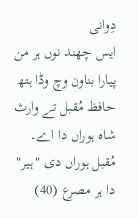دِوانی
ایس چھند نوں ہر من پیارا بناون وچ وڈا ہتھ حافظ مُقبل تے وارث شاہ ہوراں دا اے۔ مُقبل ہوراں دی "ہیر" دا ہر مصرع (40)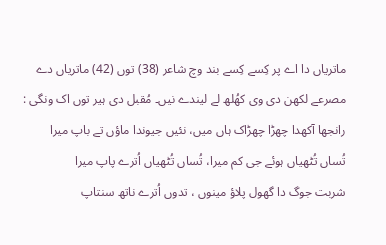ماتریاں دا اے پر کِسے کِسے بند وچ شاعر (38) توں (42) ماتریاں دے مصرعے لکھن دی وی کھُلھ لے لیندے نیں۔ مُقبل دی ہیر توں اک ونگی :
رانجھا آکھدا چھڑا چھڑاک ہاں میں، نئیں جیوندا ماؤں تے باپ میرا
تُساں تُٹھیاں ہوئے جی کم میرا، تُساں تُٹھیاں اُترے پاپ میرا
شربت جوگ دا گھول پلاؤ مینوں ، تدوں اُترے ناتھ سنتاپ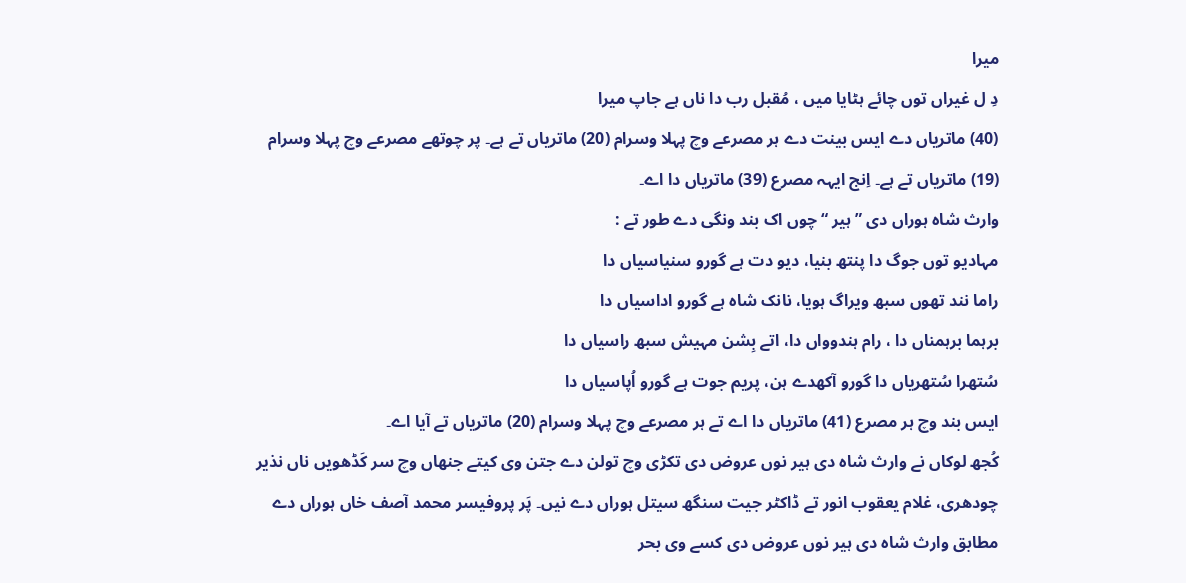میرا
دِ ل غیراں توں چائے ہٹایا میں ، مُقبل رب دا ناں ہے جاپ میرا
(40) ماتریاں دے ایس بینت دے ہر مصرعے وچ پہلا وسرام (20) ماتریاں تے ہے۔ پر چوتھے مصرعے وچ پہلا وسرام (19) ماتریاں تے ہے۔ اِنج ایہہ مصرع (39) ماتریاں دا اے۔
وارث شاہ ہوراں دی ” ہیر “چوں اک بند ونگی دے طور تے :
مہادیو توں جوگ دا پنتھ بنیا، دیو دت ہے گورو سنیاسیاں دا
راما نند تھوں سبھ ویراگ ہویا، نانک شاہ ہے گورو اداسیاں دا
برہما برہمناں دا ، رام ہندوواں دا، اتے بِشن مہیش سبھ راسیاں دا
سُتھرا سُتھریاں دا گورو آکھدے ہن، پریم جوت ہے گورو اُپاسیاں دا
ایس بند وچ ہر مصرع (41) ماتریاں دا اے تے ہر مصرعے وچ پہلا وسرام (20) ماتریاں تے آیا اے۔
کُجھ لوکاں نے وارث شاہ دی ہیر نوں عروض دی تکڑی وچ تولن دے جتن وی کیتے جنھاں وچ سر کَڈھویں ناں نذیر چودھری، غلام یعقوب انور تے ڈاکٹر جیت سنگھ سیتل ہوراں دے نیں۔ پَر پروفیسر محمد آصف خاں ہوراں دے مطابق وارث شاہ دی ہیر نوں عروض دی کسے وی بحر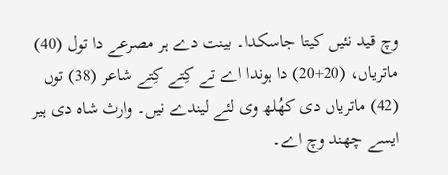وچ قید نئیں کیتا جاسکدا۔ بینت دے ہر مصرعے دا تول (40) ماتریاں، (20+20) دا ہوندا اے تے کِتے کِتے شاعر (38) توں (42) ماتریاں دی کھُلھ وی لئے لیندے نیں۔ وارث شاہ دی ہیر ایسے چھند وچ اے۔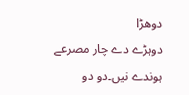دوھڑا
دوہڑے دے چار مصرعے ہوندے نیں۔دو دو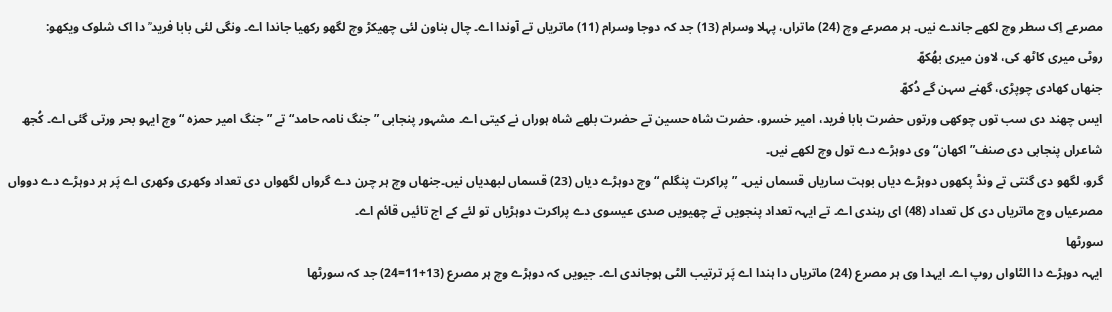مصرعے اِک سطر وچ لکھے جاندے نیں۔ ہر مصرعے وچ (24) ماتراں، پہلا وسرام (13) جد کہ دوجا وسرام (11) ماتریاں تے آوندا اے۔ چال بناون لئی چھیکڑ وچ لگھو رکھیا جاندا اے۔ ونگی لئی بابا فرید ؒ دا اک شلوک ویکھو:
روٹی میری کاٹھ کی، لاون میری بھُکھّ
جنھاں کھادی چوپڑی، گھنے سہن گے دُکھّ
ایس چھند دی سب توں چوکھی ورتوں حضرت بابا فرید، امیر خسرو، حضرت شاہ حسین تے حضرت بلھے شاہ ہوراں نے کیتی اے۔ مشہور پنجابی ” جنگ نامہ حامد“ تے ” جنگ امیر حمزہ “ وچ ایہو بحر ورتی گئی اے۔ کُجھ شاعراں پنجابی دی صنف” اکھان“ وی دوہڑے دے تول وچ لکھے نیں۔
گرو، لگھو دی گنتی تے ونڈ پکھوں دوہڑے دیاں بوہت ساریاں قسماں نیں۔ ”پراکرت پنگلم “ وچ دوہڑے دیاں (23) قسماں لبھدیاں نیں۔جنھاں وچ ہر چرن دے گرواں لگھواں دی تعداد وکھری وکھری اے پَر ہر دوہڑے دے دوواں مصرعیاں وچ ماتریاں دی کل تعداد (48) ای رہندی اے۔ تے ایہہ تعداد پنجویں تے چھیویں صدی عیسوی دے پراکرت دوہڑیاں تو لئے کے اج تائیں قائم اے۔
سورٹھا
ایہہ دوہڑے دا الٹاواں روپ اے۔ ایہدا وی ہر مصرع (24) ماتریاں دا ہندا اے پَر ترتیب الٹی ہوجاندی اے۔ جیویں کہ دوہڑے وچ ہر مصرع (13+11=24) جد کہ سورٹھا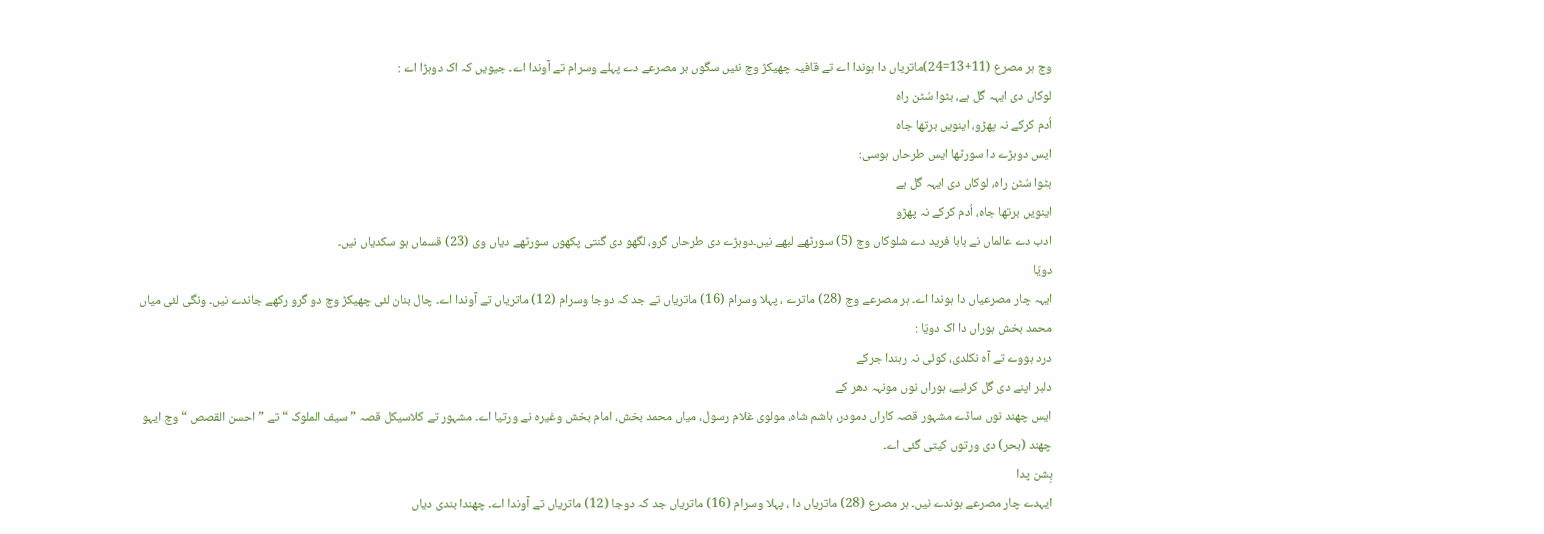وچ ہر مصرع (11+13=24)ماتریاں دا ہوندا اے تے قافیہ چھیکڑ وچ نئیں سگوں ہر مصرعے دے پہلے وسرام تے آوندا اے۔ جیویں کہ اک دوہڑا اے :
لوکاں دی ایہہ گل ہے، بٹوا سُٹن راہ
اُدم کرکے نہ پھڑو، اینویں برتھا جاہ
ایس دوہڑے دا سورٹھا ایس طرحاں ہوسی:
بٹوا سُٹن راہ، لوکاں دی ایہہ گل ہے
اینویں برتھا جاہ، اُدم کرکے نہ پھڑو
ادب دے عالماں نے بابا فرید دے شلوکاں وچ (5) سورٹھے لبھے نیں۔دوہڑے دی طرحاں گرو، لگھو دی گنتی پکھوں سورٹھے دیاں وی (23) قسماں ہو سکدیاں نیں۔
دویّا
ایہہ چار مصرعیاں دا ہوندا اے۔ ہر مصرعے وچ (28) ماترے ، پہلا وسرام (16) ماتریاں تے جد کہ دوجا وسرام (12) ماتریاں تے آوندا اے۔ چال بنان لئی چھیکڑ وچ دو گرو رکھے جاندے نیں۔ ونگی لئی میاں محمد بخش ہوراں دا اک دویّا :
درد ہووے تے آہ نکلدی، کوئی نہ رہندا جرکے
دلبر اپنے دی گل کرئیے، ہوراں نوں مونہہ دھر کے
ایس چھند نوں ساڈے مشہور قصہ کاراں دمودر، ہاشم شاہ، مولوی غلام رسول، میاں محمد بخش، امام بخش وغیرہ نے ورتیا اے۔ مشہور تے کلاسیکل قصہ ” سیف الملوک “ تے ” احسن القصص “ وچ ایہو چھند (بحر) دی ورتوں کیتی گئی اے۔
بِشن پدا
ایہدے چار مصرعے ہوندے نیں۔ ہر مصرع (28) ماتریاں دا ، پہلا وسرام (16) ماتریاں جد کہ دوجا (12) ماتریاں تے آوندا اے۔ چھندا بندی دیاں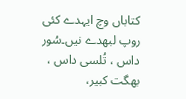کتاباں وچ ایہدے کئی روپ لبھدے نیں۔سُور داس ، تُلسی داس ، بھگت کبیر،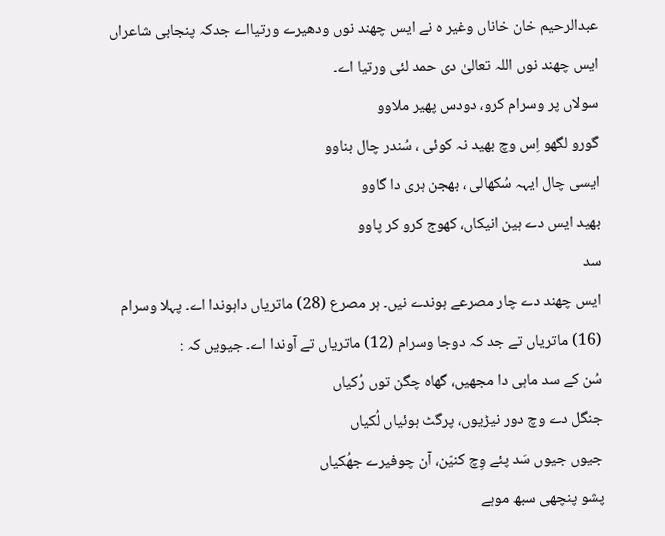عبدالرحیم خان خاناں وغیر ہ نے ایس چھند نوں ودھیرے ورتیااے جدکہ پنجابی شاعراں ایس چھند نوں اللہ تعالیٰ دی حمد لئی ورتیا اے۔
سولاں پر وسرام کرو، دودس پھیر ملاوو
گورو لگھو اِس وچ بھید نہ کوئی ، سُندر چال بناوو
ایسی چال ایہہ سُکھالی ، بھجن ہری دا گاوو
بھید ایس دے ہین انیکاں، کھوج کرو کر پاوو
سد
ایس چھند دے چار مصرعے ہوندے نیں۔ ہر مصرع (28) ماتریاں داہوندا اے۔ پہلا وسرام (16) ماتریاں تے جد کہ دوجا وسرام (12) ماتریاں تے آوندا اے۔ جیویں کہ :
سُن کے سد ماہی دا مجھیں، گھاہ چگن توں رُکیاں
جنگل دے وچ دور نیڑیوں، پرگٹ ہوئیاں لُکیاں
جیوں جیوں سَد پئے وِچ کنیّن، آن چوفیرے جھُکیاں
پشو پنچھی سبھ موہے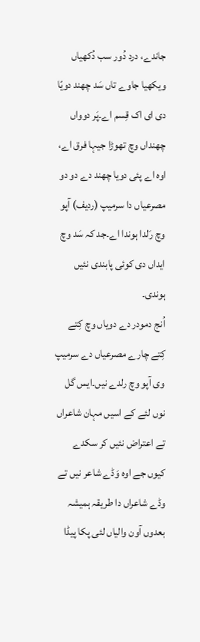جاندے، درد دُور سب دُکھیاں
ویکھیا جاوے تاں سَد چھند دویّا دی ای اک قِسم اے۔پَر دوواں چھنداں وچ تھوڑا جیہا فرق اے، اوہ اے پئی دویا چھند دے دو دو مصرعیاں دا سرمیپ (ردیف) آپو وچ رَلدا ہوندا اے۔جد کہ سَد وچ ایداں دی کوئی پابندی نئیں ہوندی۔
اُنج دمودر دے دویاں وچ کِتے کِتے چارے مصرعیاں دے سرمیپ وی آپو وچ رلدے نیں۔ایس گل نوں لئے کے اسیں مہان شاعراں تے اعتراض نئیں کر سکدے کیوں جے اوہ وَڈے شاعر نیں تے وڈے شاعراں دا طریقہ ہمیشہ بعدوں آون والیاں لئی پکا پیڈا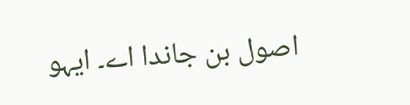اصول بن جاندا اے۔ ایہو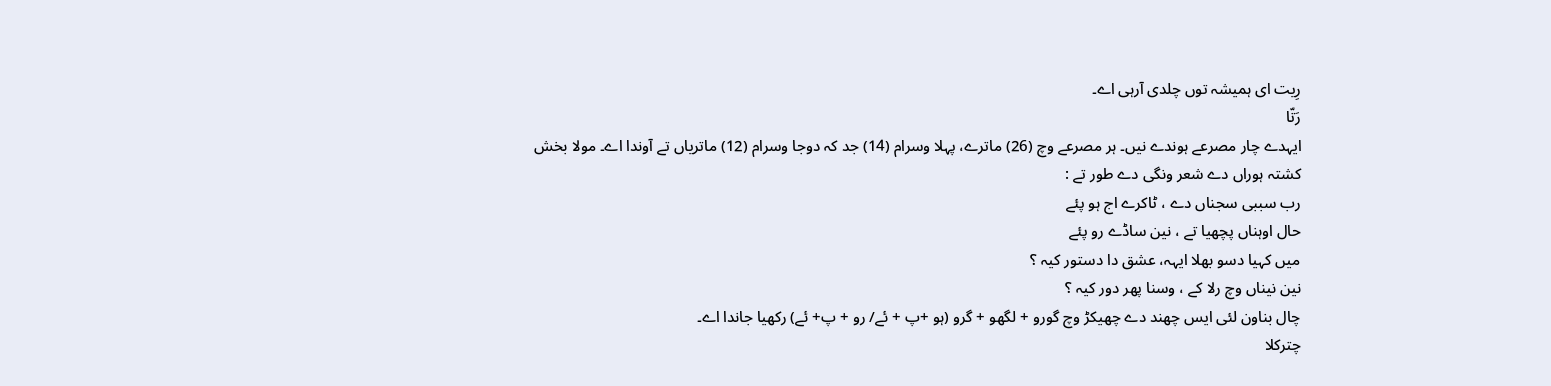رِیت ای ہمیشہ توں چلدی آرہی اے۔
رَتّا
ایہدے چار مصرعے ہوندے نیں۔ ہر مصرعے وچ (26) ماترے، پہلا وسرام (14) جد کہ دوجا وسرام (12) ماتریاں تے آوندا اے۔ مولا بخش کشتہ ہوراں دے شعر ونگی دے طور تے :
رب سببی سجناں دے ، ٹاکرے اج ہو پئے
حال اوہناں پچھیا تے ، نین ساڈے رو پئے
میں کہیا دسو بھلا ایہہ، عشق دا دستور کیہ ؟
نین نیناں وچ رلا کے ، وسنا پھر دور کیہ ؟
چال بناون لئی ایس چھند دے چھیکڑ وچ گورو + لگھو + گرو (ہو +پ + ئے/ رو + پ+ ئے) رکھیا جاندا اے۔
چترکلا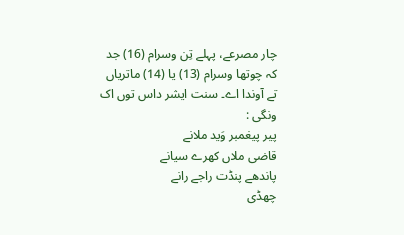چار مصرعے، پہلے تِن وسرام (16) جد کہ چوتھا وسرام (13) یا (14) ماتریاں تے آوندا اے۔ سنت ایشر داس توں اک ونگی :
پیر پیغمبر وَید ملانے
قاضی ملاں کھرے سیانے
پاندھے پنڈت راجے رانے
چھڈی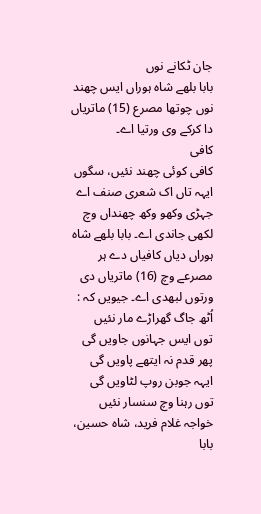جان ٹکانے نوں
بابا بلھے شاہ ہوراں ایس چھند نوں چوتھا مصرع (15) ماتریاں دا کرکے وی ورتیا اے۔
کافی
کافی کوئی چھند نئیں، سگوں ایہہ تاں اک شعری صنف اے جہڑی وکھو وکھ چھنداں وچ لکھی جاندی اے۔ بابا بلھے شاہ ہوراں دیاں کافیاں دے ہر مصرعے وچ (16) ماتریاں دی ورتوں لبھدی اے۔ جیویں کہ :
اُٹھ جاگ گھراڑے مار نئیں
توں ایس جہانوں جاویں گی
پھر قدم نہ ایتھے پاویں گی
ایہہ جوبن روپ لٹاویں گی
توں رہنا وچ سنسار نئیں
خواجہ غلام فرید، شاہ حسین، بابا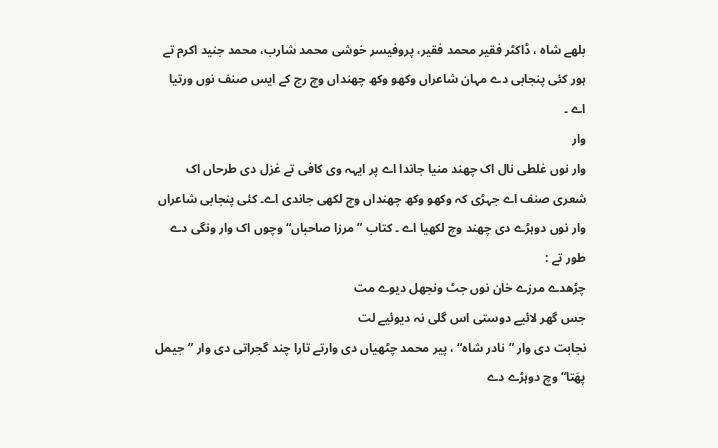بلھے شاہ ، ڈاکٹر فقیر محمد فقیر، پروفیسر خوشی محمد شارب، محمد جنید اکرم تے ہور کئی پنجابی دے مہان شاعراں وکھو وکھ چھنداں وچ رج کے ایس صنف نوں ورتیا اے ۔
وار
وار نوں غلطی نال اک چھند منیا جاندا اے پر ایہہ وی کافی تے غزل دی طرحاں اک شعری صنف اے جہڑی کہ وکھو وکھ چھنداں وچ لکھی جاندی اے۔ کئی پنجابی شاعراں وار نوں دوہڑے دی چھند وچ لکھیا اے ۔ کتاب ”مرزا صاحباں“ وچوں اک وار ونگی دے طور تے :
چڑھدے مرزے خان نوں جٹ ونجھل دیوے مت
جس گھر لائیے دوستی اس گلی نہ دیوئیے لت
نجابت دی وار ”نادر شاہ“ ، پیر محمد چٹھیاں دی وارتے تارا چند گجراتی دی وار ”جیمل پھَتا“ وچ دوہڑے دے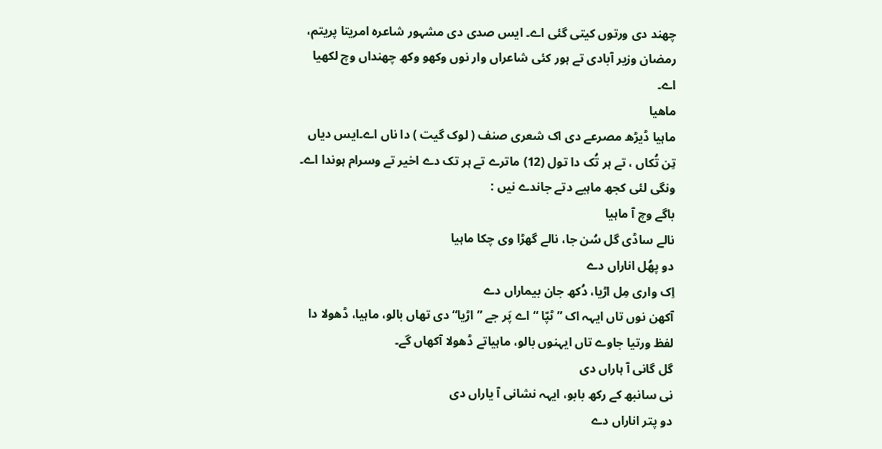چھند دی ورتوں کیتی گئی اے۔ ایس صدی دی مشہور شاعرہ امریتا پریتم، رمضان وزیر آبادی تے ہور کئی شاعراں وار نوں وکھو وکھ چھنداں وچ لکھیا اے۔
ماھیا
ماہیا ڈیڑھ مصرعے دی اک شعری صنف ( لوک گیت ) دا ناں اے۔ایس دیاں تِن تُکاں ، تے ہر تُک دا تول (12) ماترے تے ہر تک دے اخیر تے وسرام ہوندا اے۔ ونگی لئی کجھ ماہیے دتے جاندے نیں :
باگے وچ آ ماہیا
نالے ساڈی گل سُن جا، نالے گھڑا وی چکا ماہیا
دو پھُل اناراں دے
اِک واری مِل اڑیا، دُکھ جان بیماراں دے
آکھن نوں تاں ایہہ اک ” ٹپّا “ اے پَر جے ” اڑیا“ دی تھاں بالو، ماہیا، ڈھولا دا لفظ ورتیا جاوے تاں ایہنوں بالو، ماہیاتے ڈھولا آکھاں گے۔
گل گانی آ ہاراں دی
نی سانبھ کے رکھ بابو، ایہہ نشانی آ یاراں دی
دو پتر اناراں دے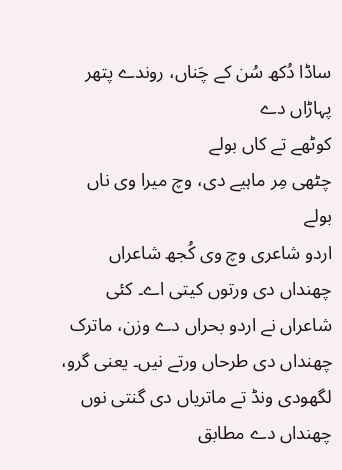ساڈا دُکھ سُن کے چَناں، روندے پتھر پہاڑاں دے
کوٹھے تے کاں بولے
چٹھی مِر ماہیے دی، وچ میرا وی ناں بولے
اردو شاعری وچ وی کُجھ شاعراں چھنداں دی ورتوں کیتی اے۔ کئی شاعراں نے اردو بحراں دے وزن، ماترک چھنداں دی طرحاں ورتے نیں۔ یعنی گرو، لگھودی ونڈ تے ماتریاں دی گنتی نوں چھنداں دے مطابق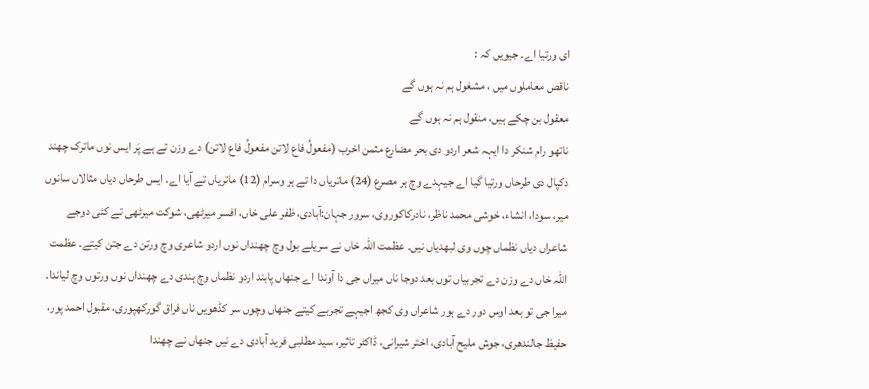ای ورتیا اے۔ جیویں کہ :
ناقص معاملوں میں ، مشغول ہم نہ ہوں گے
معقول بن چکے ہیں، منقول ہم نہ ہوں گے
ناتھو رام شنکر دا ایہہ شعر اردو دی بحر مضارع مثمن اخرب (مفعولُ فاع لاتن مفعولُ فاع لاتن) دے وزن تے ہے پَر ایس نوں ماترک چھند دکپال دی طرحاں ورتیا گیا اے جیہدے وچ ہر مصرع (24) ماتریاں دا تے ہر وسرام (12) ماتریاں تے آیا اے۔ ایس طرحاں دیاں مثالاں سانوں میر، سودا، انشاء، خوشی محمد ناظر، نادرکاکوروی، سرور جہان:آبادی، ظفر علی خاں، افسر میرٹھی، شوکت میرٹھی تے کئی دوجے شاعراں دیاں نظماں چوں وی لبھدیاں نیں۔ عظمت اللہ خاں نے سریلے بول وچ چھنداں نوں اردو شاعری وچ ورتن دے جتن کیتے۔ عظمت اللہ خاں دے وزن دے تجربیاں توں بعد دوجا ناں میراں جی دا آوندا اے جنھاں پابند اردو نظماں وچ ہندی دے چھنداں نوں ورتوں وچ لیاندا۔ میرا جی تو بعد اوس دور دے ہور شاعراں وی کجھ اجیہے تجربے کیتے جنھاں وچوں سر کڈھویں ناں فراق گورکھپوری، مقبول احمد پور، حفیظ جالندھری، جوش ملیح آبادی، اختر شیرانی، ڈاکٹر تاثیر، سید مطلبی فرید آبادی دے نیں جنھاں نے چھندا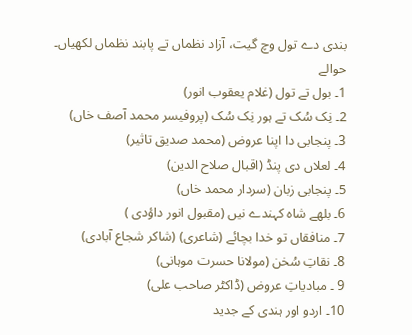بندی دے تول وچ گیت، آزاد نظماں تے پابند نظماں لکھیاں۔
حوالے
1۔ بول تے تول (غلام یعقوب انور)
2۔ نِک سُک تے ہور نِک سُک (پروفیسر محمد آصف خاں)
3۔ پنجابی دا اپنا عروض (محمد صدیق تاثیر)
4۔ لعلاں دی پنڈ (اقبال صلاح الدین)
5۔ پنجابی زبان (سردار محمد خاں)
6۔ بلھے شاہ کہندے نیں (مقبول انور داؤدی )
7۔ منافقاں تو خدا بچائے (شاعری) (شاکر شجاع آبادی)
8۔ نقاتِ سُخن (مولانا حسرت موہانی)
9 ۔ مبادیاتِ عروض (ڈاکٹر صاحب علی)
10۔ اردو اور ہندی کے جدید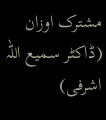مشترک اوزان (ڈاکٹر سمیع اللہ اشرفی)